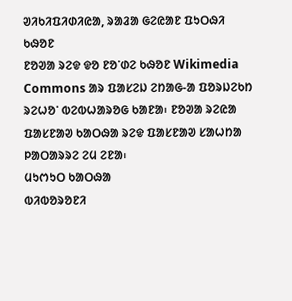ᱣᱤᱠᱤᱯᱤᱰᱤᱭᱟ, ᱨᱟᱲᱟ ᱜᱮᱭᱟᱱ ᱯᱩᱛᱷᱤ ᱠᱷᱚᱱ
ᱱᱚᱣᱟ ᱨᱮᱫ ᱫᱚ ᱱᱚᱸᱰᱮ ᱠᱷᱚᱱ Wikimedia Commons ᱟᱨ ᱯᱟᱥᱮᱡ ᱮᱴᱟᱜ-ᱟ ᱯᱚᱨᱡᱮᱠᱴ ᱨᱮᱦᱚᱸ ᱵᱮᱵᱦᱟᱨᱚᱜ ᱠᱟᱱᱟ᱾ ᱱᱚᱣᱟ ᱨᱮᱭᱟ ᱯᱟᱥᱱᱟᱣ ᱠᱟᱛᱷᱟ ᱨᱮᱫ ᱯᱟᱥᱱᱟᱣ ᱥᱟᱦᱴᱟ ᱞᱟᱛᱟᱨᱨᱮ ᱮᱢ ᱮᱱᱟ᱾
ᱢᱩᱬᱩᱛ ᱠᱟᱛᱷᱟ
ᱵᱤᱵᱚᱨᱚᱱᱤ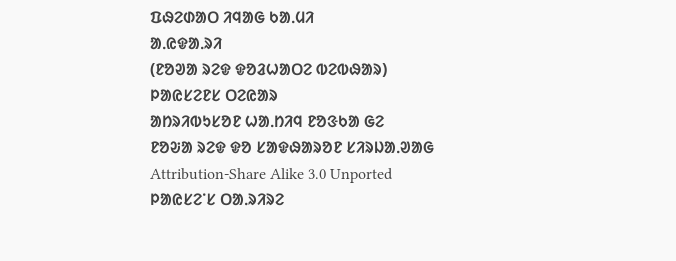ᱯᱷᱮᱰᱟᱛ ᱤᱧᱟᱜ ᱠᱟᱹᱢᱤ
ᱟᱹᱭᱫᱟᱹᱨᱤ
(ᱱᱚᱣᱟ ᱨᱮᱫ ᱫᱚᱲᱦᱟᱛᱮ ᱵᱮᱵᱷᱟᱨ)
ᱞᱟᱭᱥᱮᱱᱥ ᱛᱮᱭᱟᱨ
ᱟᱴᱨᱤᱵᱩᱥᱚᱱ ᱦᱟᱹᱴᱤᱧ ᱱᱚᱝᱠᱟ ᱜᱮ
ᱱᱚᱶᱟ ᱨᱮᱫ ᱫᱚ ᱥᱟᱫᱷᱟᱨᱚᱱ ᱥᱤᱨᱡᱟᱹᱣᱟᱜ Attribution-Share Alike 3.0 Unported ᱞᱟᱭᱥᱮᱸᱥ ᱛᱟᱹᱨᱤᱨᱮ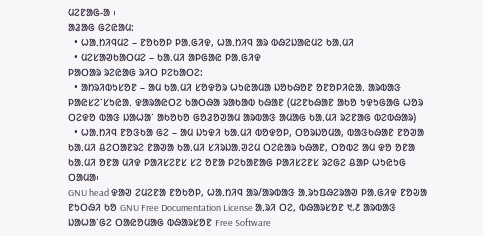ᱢᱮᱱᱟᱜ-ᱟ ᱾
ᱟᱲᱟᱜ ᱜᱮᱭᱟᱢ:
  • ᱦᱟᱹᱴᱤᱧᱢᱮ – ᱱᱚᱠᱚᱞ ᱞᱟᱹᱜᱤᱫ, ᱦᱟᱹᱴᱤᱧ ᱟᱨ ᱵᱷᱮᱡᱟᱭᱢᱮ ᱠᱟᱹᱢᱤ
  • ᱢᱮᱥᱟᱣᱠᱟᱛᱢᱮ – ᱠᱟᱹᱢᱤ ᱟᱞᱜᱟᱭ ᱞᱟᱹᱜᱤᱫ
ᱞᱟᱛᱟᱨ ᱨᱮᱭᱟᱜ ᱨᱤᱛ ᱞᱮᱠᱟᱛᱮ:
  • ᱟᱴᱨᱤᱵᱩᱥᱚᱱ – ᱟᱢ ᱠᱟᱹᱢᱤ ᱥᱚᱫᱚᱨ ᱦᱩᱭᱟᱢᱟ ᱡᱚᱠᱷᱚᱱ ᱚᱱᱚᱞᱤᱭᱟᱹ ᱟᱨᱵᱟᱝ ᱞᱟᱭᱥᱮᱸᱥᱩᱭᱟᱹ ᱫᱟᱨᱟᱭᱛᱮ ᱠᱟᱛᱷᱟ ᱨᱟᱠᱟᱵ ᱠᱷᱟᱱ (ᱢᱮᱱᱠᱷᱟᱱ ᱟᱠᱚ ᱩᱫᱩᱜᱟᱜ ᱦᱚᱨ ᱛᱮᱫᱚ ᱵᱟᱝ ᱡᱟᱦᱟᱸ ᱟᱠᱚᱠᱚ ᱜᱚᱲᱚᱣᱟᱢ ᱟᱨᱵᱟᱝ ᱟᱢᱟᱜ ᱠᱟᱹᱢᱤ ᱨᱮᱱᱟᱜ ᱵᱮᱵᱷᱟᱨ)
  • ᱦᱟᱹᱴᱤᱧ ᱱᱚᱝᱠᱟ ᱜᱮ – ᱟᱢ ᱡᱩᱫᱤ ᱠᱟᱹᱢᱤ ᱵᱚᱫᱚᱞ, ᱛᱚᱨᱡᱚᱢᱟ, ᱵᱟᱝᱠᱷᱟᱱ ᱱᱚᱣᱟ ᱠᱟᱹᱢᱤ ᱪᱮᱛᱟᱱᱨᱮ ᱱᱟᱣᱟ ᱠᱟᱹᱢᱤ ᱥᱤᱨᱡᱟᱹᱣᱮᱢ ᱛᱮᱭᱟᱨ ᱠᱷᱟᱱ, ᱛᱚᱵᱮ ᱟᱢ ᱫᱚ ᱚᱱᱟ ᱠᱟᱹᱢᱤ ᱚᱱᱟ ᱢᱤᱫ ᱞᱟᱤᱥᱮᱱᱥ ᱥᱮ ᱚᱱᱟ ᱞᱮᱠᱟᱱᱟᱜ ᱞᱟᱤᱥᱮᱱᱥ ᱨᱮᱜᱮ ᱪᱟᱞ ᱦᱩᱭᱩᱜ ᱛᱟᱢᱟ᱾
GNU head ᱫᱟᱣ ᱮᱢᱮᱱᱟ ᱱᱚᱠᱚᱞ, ᱦᱟᱹᱴᱤᱧ ᱟᱨ/ᱟᱨᱵᱟᱝ ᱟᱹᱨᱩᱯᱷᱮᱨᱟᱣ ᱞᱟᱹᱜᱤᱫ ᱱᱚᱶᱟ ᱱᱩᱛᱷᱤ ᱠᱚ GNU Free Documentation License ᱟᱹᱨᱤ ᱛᱮ, ᱵᱷᱟᱨᱥᱚᱱ ᱑.᱒ ᱟᱨᱵᱟᱝ ᱡᱟᱦᱟᱸᱜᱮ ᱛᱟᱭᱚᱢᱟᱜ ᱵᱷᱟᱨᱥᱚᱱ Free Software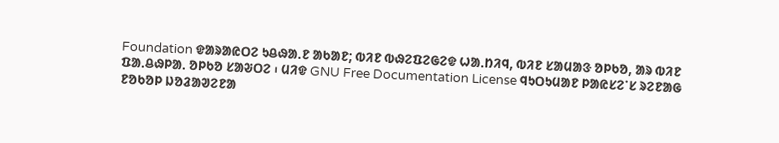Foundation ᱫᱟᱨᱟᱭᱛᱮ ᱩᱪᱷᱟᱹᱱ ᱟᱠᱟᱱ; ᱵᱤᱱ ᱵᱷᱮᱯᱮᱜᱮᱫ ᱦᱟᱹᱴᱤᱧ, ᱵᱤᱱ ᱥᱟᱢᱟᱝ ᱚᱞᱠᱚ, ᱟᱨ ᱵᱤᱱ ᱯᱟᱹᱪᱷᱞᱟᱹ ᱚᱞᱠᱚ ᱥᱟᱶᱛᱮ ᱾ ᱢᱤᱫ GNU Free Documentation License ᱧᱩᱛᱩᱢᱟᱱ ᱞᱟᱭᱥᱮᱸᱥ ᱨᱮᱱᱟᱜ ᱱᱚᱠᱚᱞ ᱡᱚᱲᱟᱣᱮᱱᱟ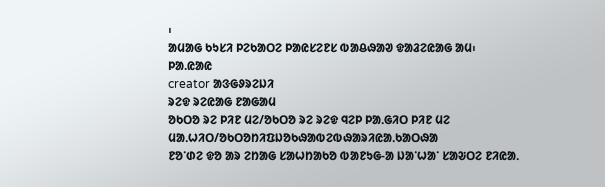᱾
ᱟᱢᱟᱜ ᱠᱩᱥᱤ ᱞᱮᱠᱟᱛᱮ ᱞᱟᱭᱥᱮᱱᱥ ᱵᱟᱪᱷᱟᱣ ᱫᱟᱲᱮᱭᱟᱜ ᱟᱢ᱾
ᱞᱟ.ᱭᱟᱭ
creator ᱟᱝᱜᱽᱨᱮᱡᱤ
ᱨᱮᱫ ᱨᱮᱭᱟᱜ ᱱᱟᱜᱟᱢ
ᱚᱠᱛᱚ ᱨᱮ ᱞᱤᱱ ᱢᱮ/ᱚᱠᱛᱚ ᱨᱮ ᱨᱮᱫ ᱧᱮᱞ ᱞᱟᱹᱜᱤᱛ ᱞᱤᱱ ᱢᱮ
ᱢᱟᱹᱦᱤᱛ/ᱚᱠᱛᱚᱴᱤᱯᱡᱚᱠᱷᱟᱵᱮᱵᱷᱟᱨᱤᱭᱟᱹᱠᱟᱛᱷᱟ
ᱱᱚᱸᱰᱮ ᱫᱚ ᱟᱨ ᱮᱴᱟᱜ ᱥᱟᱦᱴᱟᱠᱚ ᱵᱟᱱᱩᱜ-ᱟ ᱡᱟᱸᱦᱟᱸ ᱥᱟᱶᱛᱮ ᱱᱤᱭᱟᱹ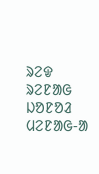ᱨᱮᱫ ᱨᱮᱱᱟᱜ ᱡᱚᱱᱚᱲ ᱢᱮᱱᱟᱜ-ᱟ